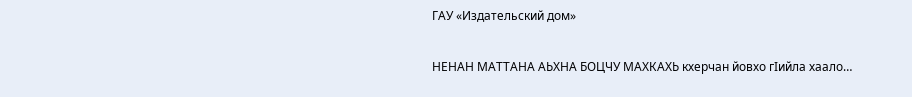ГАУ «Издательский дом»

НЕНАН МАТТАНА АЬХНА БОЦЧУ МАХКАХЬ кхерчан йовхо гIийла хаало…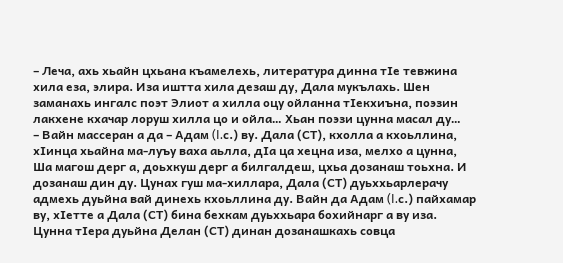– Леча, ахь хьайн цхьана къамелехь, литература динна тIе тевжина хила еза, элира. Иза иштта хила дезаш ду, Дала мукълахь. Шен заманахь ингалс поэт Элиот а хилла оцу ойланна тIекхиъна, поэзин лакхене кхачар лоруш хилла цо и ойла… Хьан поэзи цунна масал ду…
– Вайн массеран а да – Адам (I.с.) ву. Дала (СТ), кхолла а кхоьллина, хIинца хьайна ма-луъу ваха аьлла, дIа ца хецна иза, мелхо а цунна, Ша магош дерг а, доьхкуш дерг а билгалдеш, цхьа дозанаш тоьхна. И дозанаш дин ду. Цунах гуш ма-хиллара, Дала (СТ) дуьххьарлерачу адмехь дуьйна вай динехь кхоьллина ду. Вайн да Адам (I.с.) пайхамар ву, хIетте а Дала (СТ) бина бехкам дуьххьара бохийнарг а ву иза. Цунна тIера дуьйна Делан (СТ) динан дозанашкахь совца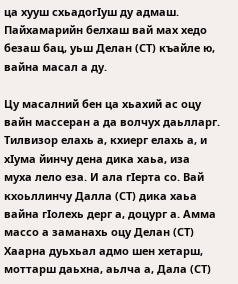ца хууш схьадогIуш ду адмаш. Пайхамарийн белхаш вай мах хедо безаш бац, уьш Делан (СТ) къайле ю, вайна масал а ду.

Цу масалний бен ца хьахий ас оцу вайн массеран а да волчух даьлларг. Тилвизор елахь а, кхиерг елахь а, и хIума йинчу дена дика хаьа, иза муха лело еза. И ала гIерта со. Вай кхоьллинчу Далла (СТ) дика хаьа вайна гIолехь дерг а, доцург а. Амма массо а заманахь оцу Делан (СТ) Хаарна дуьхьал адмо шен хетарш, моттарш даьхна, аьлча а, Дала (СТ)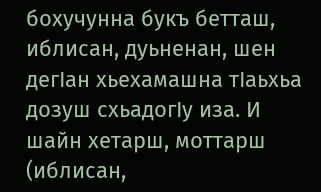бохучунна букъ бетташ, иблисан, дуьненан, шен дегIан хьехамашна тIаьхьа дозуш схьадогIу иза. И шайн хетарш, моттарш (иблисан,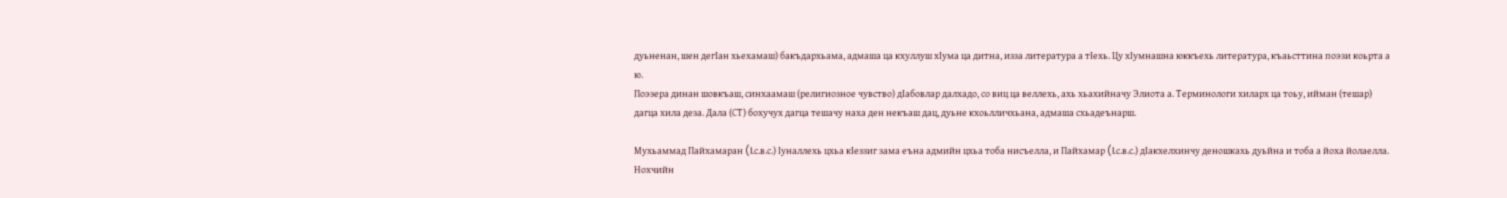дуьненан, шен дегIан хьехамаш) бакъдархьама, адмаша ца кхуллуш хIума ца дитна, изза литература а тIехь. Цу хIумнашна юккъехь литература, къаьсттина поэзи коьрта а ю.
Поэзера динан шовкъаш, синхаамаш (религиозное чувство) дIабовлар далхадо, со виц ца веллехь, ахь хьахийначу Элиота а. Терминологи хиларх ца тоьу, ийман (тешар) дагца хила деза. Дала (СТ) бохучух дагца тешачу наха ден некъаш дац, дуьне кхоьлличхьана, адмаша схьадеънарш.

Мухьаммад Пайхамаран (I.с.в.с.) Iуналлехь цхьа кIеззиг зама еъна адмийн цхьа тоба нисъелла, и Пайхамар (I.с.в.с.) дIакхелхинчу деношкахь дуьйна и тоба а йоха йолаелла.
Нохчийн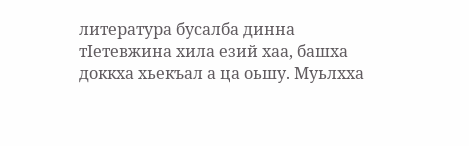литература бусалба динна тIетевжина хила езий хаа, башха доккха хьекъал а ца оьшу. Муьлхха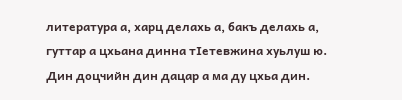литература а, харц делахь а, бакъ делахь а, гуттар а цхьана динна тIетевжина хуьлуш ю. Дин доцчийн дин дацар а ма ду цхьа дин.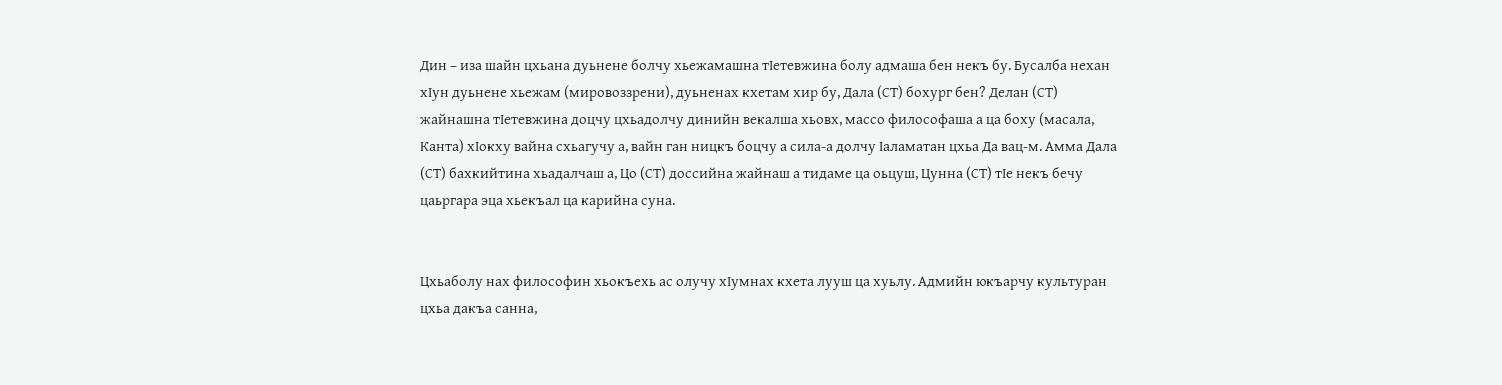Дин – иза шайн цхьана дуьнене болчу хьежамашна тIетевжина болу адмаша бен некъ бу. Бусалба нехан хIун дуьнене хьежам (мировоззрени), дуьненах кхетам хир бу, Дала (СТ) бохург бен? Делан (СТ) жайнашна тIетевжина доцчу цхьадолчу динийн векалша хьовх, массо философаша а ца боху (масала, Канта) хIокху вайна схьагучу а, вайн ган ницкъ боцчу а сила-а долчу Iаламатан цхьа Да вац-м. Амма Дала (СТ) бахкийтина хьадалчаш а, Цо (СТ) доссийна жайнаш а тидаме ца оьцуш, Цунна (СТ) тIе некъ бечу цаьргара эца хьекъал ца карийна суна.


Цхьаболу нах философин хьокъехь ас олучу хIумнах кхета лууш ца хуьлу. Адмийн юкъарчу культуран цхьа дакъа санна,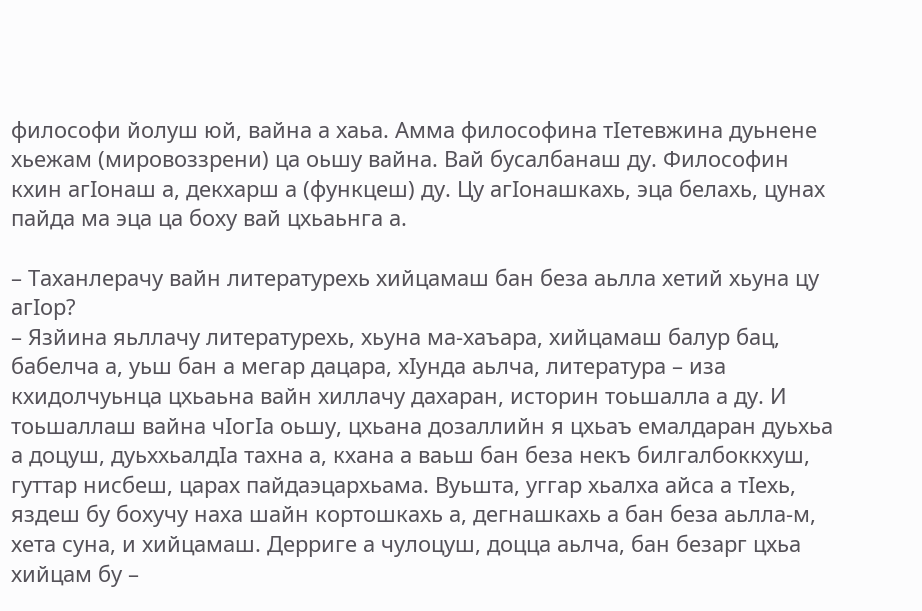философи йолуш юй, вайна а хаьа. Амма философина тIетевжина дуьнене хьежам (мировоззрени) ца оьшу вайна. Вай бусалбанаш ду. Философин кхин агIонаш а, декхарш а (функцеш) ду. Цу агIонашкахь, эца белахь, цунах пайда ма эца ца боху вай цхьаьнга а.

– Таханлерачу вайн литературехь хийцамаш бан беза аьлла хетий хьуна цу агIор?
– Язйина яьллачу литературехь, хьуна ма-хаъара, хийцамаш балур бац, бабелча а, уьш бан а мегар дацара, хIунда аьлча, литература – иза кхидолчуьнца цхьаьна вайн хиллачу дахаран, историн тоьшалла а ду. И тоьшаллаш вайна чIогIа оьшу, цхьана дозаллийн я цхьаъ емалдаран дуьхьа а доцуш, дуьххьалдIа тахна а, кхана а ваьш бан беза некъ билгалбоккхуш, гуттар нисбеш, царах пайдаэцархьама. Вуьшта, уггар хьалха айса а тIехь, яздеш бу бохучу наха шайн кортошкахь а, дегнашкахь а бан беза аьлла-м, хета суна, и хийцамаш. Дерриге а чулоцуш, доцца аьлча, бан безарг цхьа хийцам бу –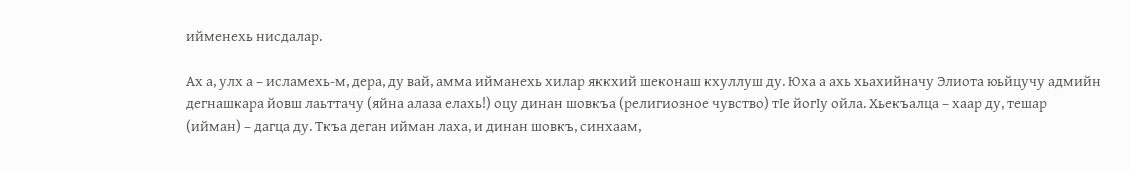ийменехь нисдалар.

Ах а, улх а – исламехь-м, дера, ду вай, амма ийманехь хилар яккхий шеконаш кхуллуш ду. Юха а ахь хьахийначу Элиота юьйцучу адмийн дегнашкара йовш лаьттачу (яйна алаза елахь!) оцу динан шовкъа (религиозное чувство) тIе йогIу ойла. Хьекъалца – хаар ду, тешар (ийман) – дагца ду. Ткъа деган ийман лаха, и динан шовкъ, синхаам,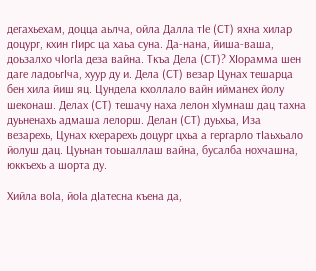дегахьехам, доцца аьлча, ойла Далла тIе (СТ) яхна хилар доцург, кхин гIирс ца хаьа суна. Да-нана, йиша-ваша, доьзалхо чIогIа деза вайна. Ткъа Дела (СТ)? ХIорамма шен даге ладоьгIча, хуур ду и. Дела (СТ) везар Цунах тешарца бен хила йиш яц. Цундела кхоллало вайн ийманех йолу шеконаш. Делах (СТ) тешачу наха лелон хIумнаш дац тахна дуьненахь адмаша лелорш. Делан (СТ) дуьхьа, Иза везарехь, Цунах кхерарехь доцург цхьа а гергарло тIаьхьало йолуш дац. Цуьнан тоьшаллаш вайна, бусалба нохчашна, юккъехь а шорта ду.

Хийла воIа, йоIа дIатесна къена да,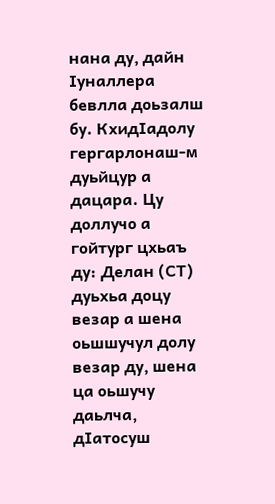нана ду, дайн Iуналлера бевлла доьзалш бу. КхидIадолу гергарлонаш-м дуьйцур а дацара. Цу доллучо а гойтург цхьаъ ду: Делан (СТ) дуьхьа доцу везар а шена оьшшучул долу везар ду, шена ца оьшучу даьлча, дIатосуш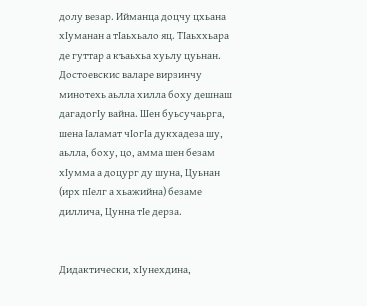долу везар. Ийманца доцчу цхьана хIуманан а тIаьхьало яц. ТIаьххьара де гуттар а къаьхьа хуьлу цуьнан. Достоевскис валаре вирзинчу минотехь аьлла хилла боху дешнаш дагадогIу вайна. Шен буьсучаьрга, шена Iаламат чIогIа дукхадеза шу, аьлла, боху, цо, амма шен безам хIумма а доцург ду шуна, Цуьнан (ирх пIелг а хьажийна) безаме диллича, Цунна тIе дерза.


Дидактически, хIунехдина,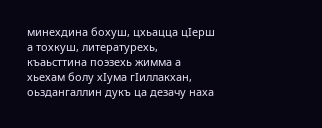минехдина бохуш, цхьацца цIерш а тохкуш, литературехь, къаьсттина поэзехь жимма а хьехам болу хIума гIиллакхан, оьздангаллин дукъ ца дезачу наха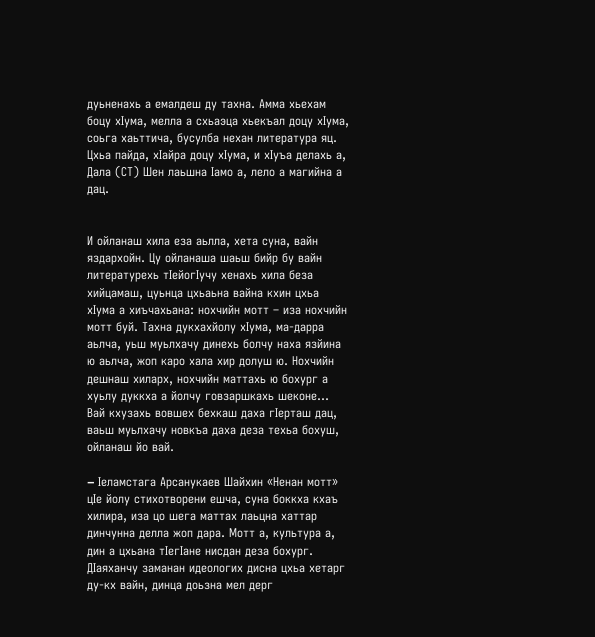дуьненахь а емалдеш ду тахна. Амма хьехам боцу хIума, мелла а схьаэца хьекъал доцу хIума, соьга хаьттича, бусулба нехан литература яц. Цхьа пайда, хIайра доцу хIума, и хIуъа делахь а, Дала (СТ) Шен лаьшна Iамо а, лело а магийна а дац.


И ойланаш хила еза аьлла, хета суна, вайн яздархойн. Цу ойланаша шаьш бийр бу вайн литературехь тIейогIучу хенахь хила беза хийцамаш, цуьнца цхьаьна вайна кхин цхьа хIума а хиъчахьана: нохчийн мотт – иза нохчийн мотт буй. Тахна дукхахйолу хIума, ма-дарра аьлча, уьш муьлхачу динехь болчу наха язйина ю аьлча, жоп каро хала хир долуш ю. Нохчийн дешнаш хиларх, нохчийн маттахь ю бохург а хуьлу дуккха а йолчу говзаршкахь шеконе…
Вай кхузахь вовшех бехкаш даха гIерташ дац, ваьш муьлхачу новкъа даха деза техьа бохуш, ойланаш йо вай.

– Iеламстага Арсанукаев Шайхин «Ненан мотт» цIе йолу стихотворени ешча, суна боккха кхаъ хилира, иза цо шега маттах лаьцна хаттар динчунна делла жоп дара. Мотт а, культура а, дин а цхьана тIегIане нисдан деза бохург. ДIаяханчу заманан идеологих дисна цхьа хетарг ду-кх вайн, динца доьзна мел дерг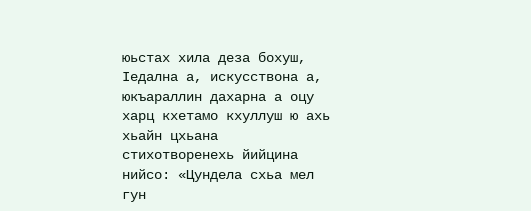юьстах хила деза бохуш, Iедална а, искусствона а, юкъараллин дахарна а оцу харц кхетамо кхуллуш ю ахь хьайн цхьана стихотворенехь йийцина нийсо: «Цундела схьа мел гун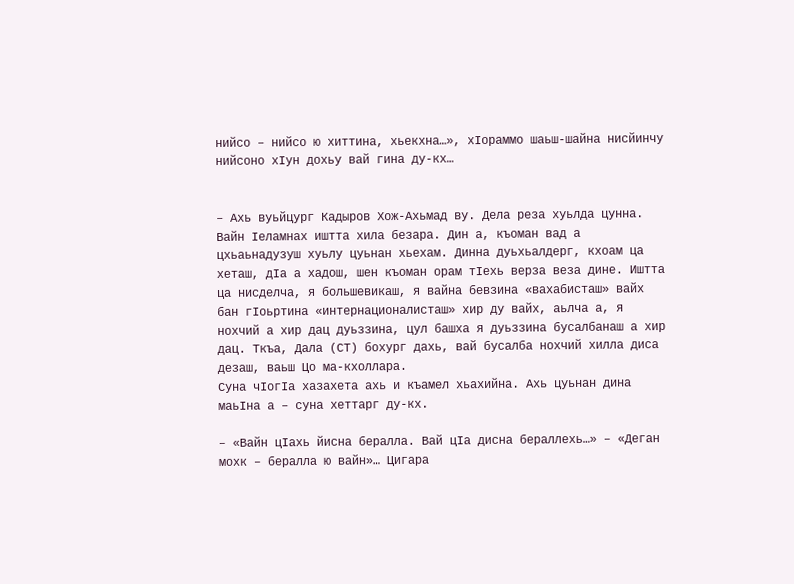нийсо – нийсо ю хиттина, хьекхна…», хIораммо шаьш-шайна нисйинчу нийсоно хIун дохьу вай гина ду-кх…


– Ахь вуьйцург Кадыров Хож-Ахьмад ву. Дела реза хуьлда цунна. Вайн Iеламнах иштта хила безара. Дин а, къоман вад а цхьаьнадузуш хуьлу цуьнан хьехам. Динна дуьхьалдерг, кхоам ца хеташ, дIа а хадош, шен къоман орам тIехь верза веза дине. Иштта ца нисделча, я большевикаш, я вайна бевзина «вахабисташ» вайх бан гIоьртина «интернационалисташ» хир ду вайх, аьлча а, я нохчий а хир дац дуьззина, цул башха я дуьззина бусалбанаш а хир дац. Ткъа, Дала (СТ) бохург дахь, вай бусалба нохчий хилла диса дезаш, ваьш Цо ма-кхоллара.
Суна чIогIа хазахета ахь и къамел хьахийна. Ахь цуьнан дина маьIна а – суна хеттарг ду-кх.

– «Вайн цIахь йисна бералла. Вай цIа дисна бераллехь…» – «Деган мохк – бералла ю вайн»… Цигара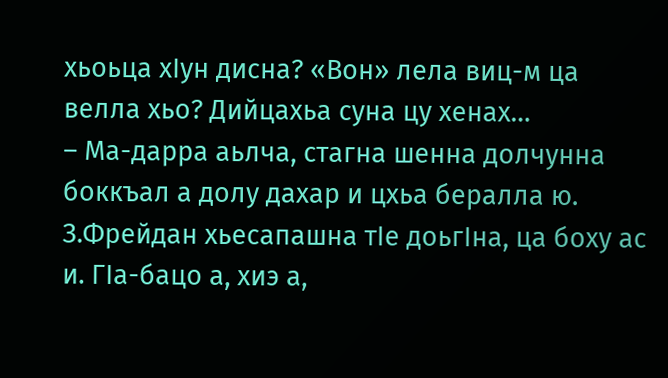хьоьца хIун дисна? «Вон» лела виц-м ца велла хьо? Дийцахьа суна цу хенах…
– Ма-дарра аьлча, стагна шенна долчунна боккъал а долу дахар и цхьа бералла ю. З.Фрейдан хьесапашна тIе доьгIна, ца боху ас и. ГIа-бацо а, хиэ а,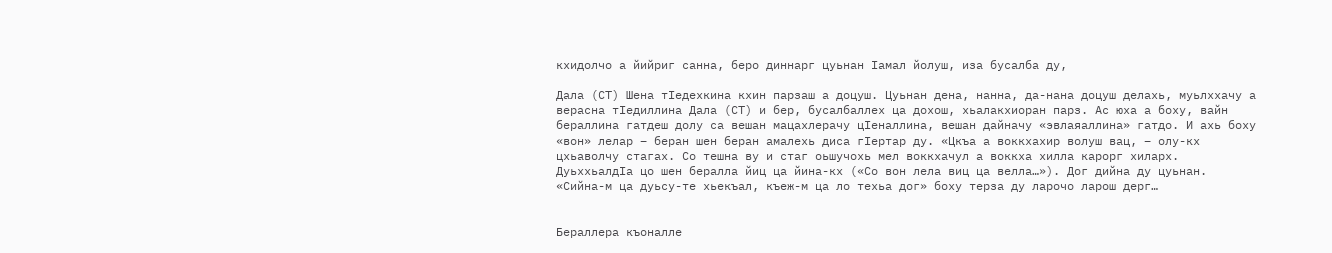кхидолчо а йийриг санна, беро диннарг цуьнан Iамал йолуш, иза бусалба ду,

Дала (СТ) Шена тIедехкина кхин парзаш а доцуш. Цуьнан дена, нанна, да-нана доцуш делахь, муьлххачу а верасна тIедиллина Дала (СТ) и бер, бусалбаллех ца дохош, хьалакхиоран парз. Ас юха а боху, вайн бераллина гатдеш долу са вешан мацахлерачу цIеналлина, вешан дайначу «эвлаяаллина» гатдо. И ахь боху «вон» лелар – беран шен беран амалехь диса гIертар ду. «Цкъа а воккхахир волуш вац, – олу-кх цхьаволчу стагах. Со тешна ву и стаг оьшучохь мел воккхачул а воккха хилла карорг хиларх. ДуьххьалдIа цо шен бералла йиц ца йина-кх («Со вон лела виц ца велла…»). Дог дийна ду цуьнан. «Сийна-м ца дуьсу-те хьекъал, къеж-м ца ло техьа дог» боху терза ду ларочо ларош дерг…


Бераллера къоналле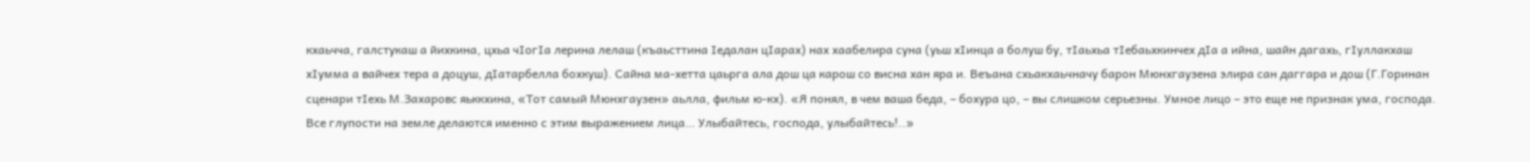кхаьчча, галстукаш а йихкина, цхьа чIогIа лерина лелаш (къаьсттина Iедалан цIарах) нах хаабелира суна (уьш хIинца а болуш бу, тIаьхьа тIебаьхкинчех дIа а ийна, шайн дагахь, гIуллакхаш хIумма а вайчех тера а доцуш, дIатарбелла бохкуш). Сайна ма-хетта цаьрга ала дош ца карош со висна хан яра и. Веъана схьакхаьчначу барон Мюнхгаузена элира сан даггара и дош (Г.Горинан сценари тIехь М.Захаровс яьккхина, «Тот самый Мюнхгаузен» аьлла, фильм ю-кх). «Я понял, в чем ваша беда, – бохура цо, – вы слишком серьезны. Умное лицо – это еще не признак ума, господа. Все глупости на земле делаются именно с этим выражением лица… Улыбайтесь, господа, улыбайтесь!..»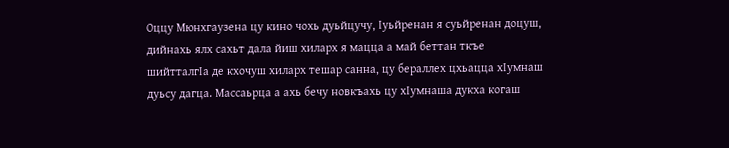Оццу Мюнхгаузена цу кино чохь дуьйцучу, Iуьйренан я суьйренан доцуш, дийнахь ялх сахьт дала йиш хиларх я мацца а май беттан ткъе шийтталгIа де кхочуш хиларх тешар санна, цу бераллех цхьацца хIумнаш дуьсу дагца. Массаьрца а ахь бечу новкъахь цу хIумнаша дукха когаш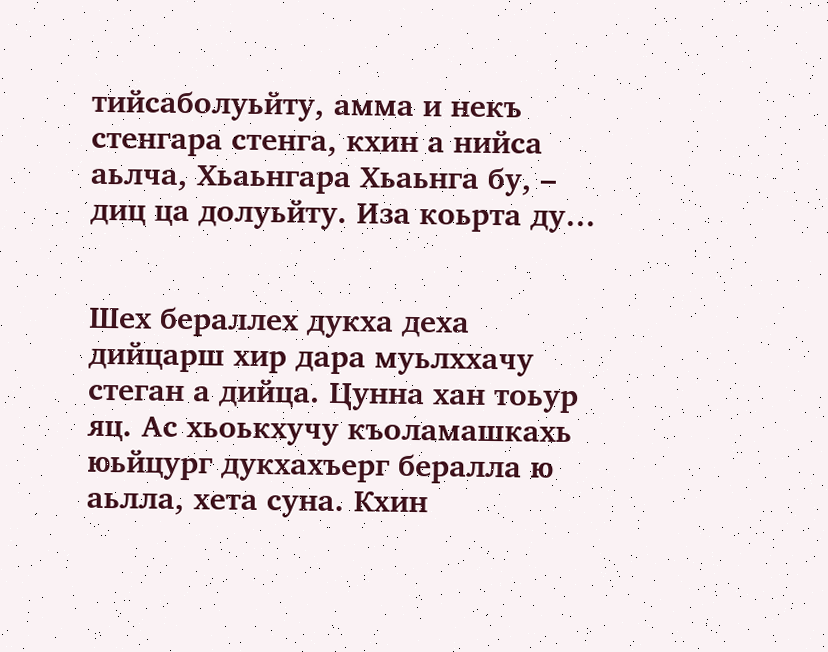тийсаболуьйту, амма и некъ стенгара стенга, кхин а нийса аьлча, Хьаьнгара Хьаьнга бу, – диц ца долуьйту. Иза коьрта ду…


Шех бераллех дукха деха дийцарш хир дара муьлххачу стеган а дийца. Цунна хан тоьур яц. Ас хьоькхучу къоламашкахь юьйцург дукхахъерг бералла ю аьлла, хета суна. Кхин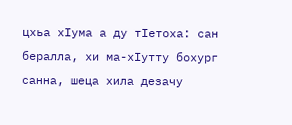цхьа хIума а ду тIетоха: сан бералла, хи ма-хIутту бохург санна, шеца хила дезачу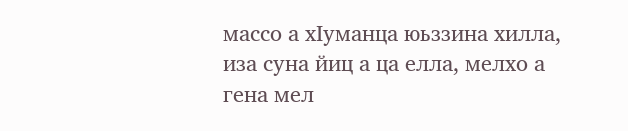массо а хIуманца юьззина хилла, иза суна йиц а ца елла, мелхо а гена мел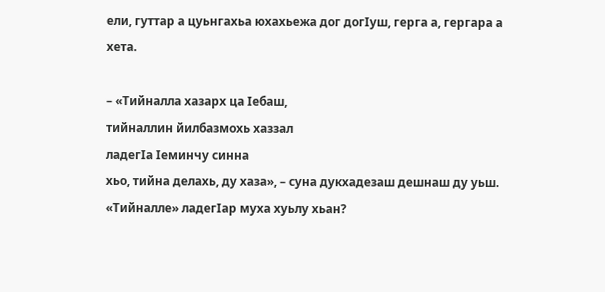ели, гуттар а цуьнгахьа юхахьежа дог догIуш, герга а, гергара а хета.

– «Тийналла хазарх ца Iебаш,
тийналлин йилбазмохь хаззал
ладегIа Iеминчу синна
хьо, тийна делахь, ду хаза», – суна дукхадезаш дешнаш ду уьш.
«Тийналле» ладегIар муха хуьлу хьан?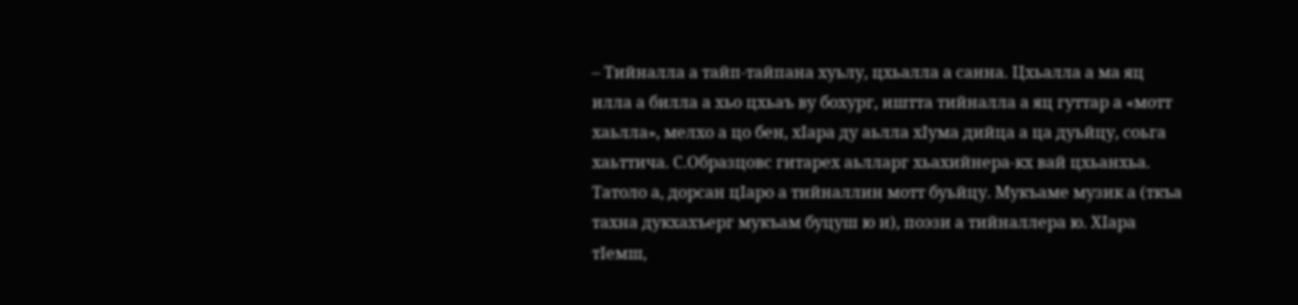– Тийналла а тайп-тайпана хуьлу, цхьалла а санна. Цхьалла а ма яц илла а билла а хьо цхьаъ ву бохург, иштта тийналла а яц гуттар а «мотт хаьлла», мелхо а цо бен, хIара ду аьлла хIума дийца а ца дуьйцу, соьга хаьттича. С.Образцовс гитарех аьлларг хьахийнера-кх вай цхьанхьа. Татоло а, дорсан цIаро а тийналлин мотт буьйцу. Мукъаме музик а (ткъа тахна дукхахъерг мукъам буцуш ю и), поэзи а тийналлера ю. ХIара тIемш,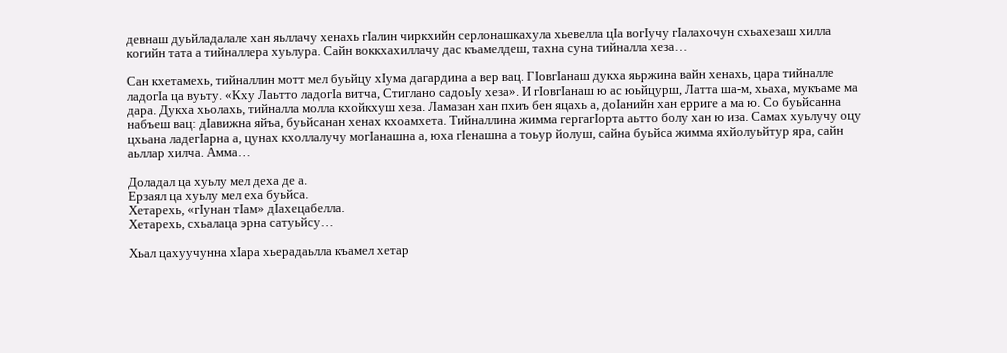девнаш дуьйладалале хан яьллачу хенахь гIалин чиркхийн серлонашкахула хьевелла цIа вогIучу гIалахочун схьахезаш хилла когийн тата а тийналлера хуьлура. Сайн воккхахиллачу дас къамелдеш, тахна суна тийналла хеза…

Сан кхетамехь, тийналлин мотт мел буьйцу хIума дагардина а вер вац. ГIовгIанаш дукха яьржина вайн хенахь, цара тийналле ладогIа ца вуьту. «Кху Лаьтто ладогIа витча, Стиглано садоьIу хеза». И гIовгIанаш ю ас юьйцурш, Латта ша-м, хьаха, мукъаме ма дара. Дукха хьолахь, тийналла молла кхойкхуш хеза. Ламазан хан пхиъ бен яцахь а, доIанийн хан ерриге а ма ю. Со буьйсанна набъеш вац: дIавижна яйъа, буьйсанан хенах кхоамхета. Тийналлина жимма гергагIорта аьтто болу хан ю иза. Самах хуьлучу оцу цхьана ладегIарна а, цунах кхоллалучу могIанашна а, юха гIенашна а тоьур йолуш, сайна буьйса жимма яхйолуьйтур яра, сайн аьллар хилча. Амма…

Доладал ца хуьлу мел деха де а.
Ерзаял ца хуьлу мел еха буьйса.
Хетарехь, «гIунан тIам» дIахецабелла.
Хетарехь, схьалаца эрна сатуьйсу…

Хьал цахуучунна хIара хьерадаьлла къамел хетар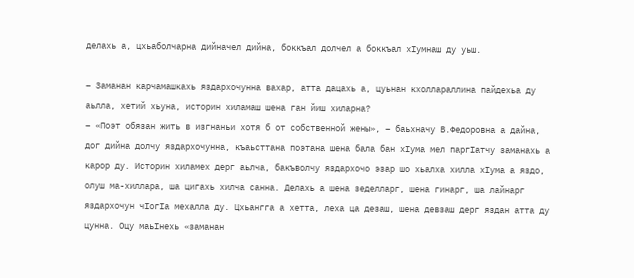делахь а, цхьаболчарна дийначел дийна, боккъал долчел а боккъал хIумнаш ду уьш.

– Заманан карчамашкахь яздархочунна вахар, атта дацахь а, цуьнан кхоллараллина пайдехьа ду аьлла, хетий хьуна, историн хиламаш шена ган йиш хиларна?
– «Поэт обязан жить в изгнаньи хотя б от собственной жены», – баьхначу В.Федоровна а дайна, дог дийна долчу яздархочунна, къаьсттана поэтана шена бала бан хIума мел паргIатчу заманахь а карор ду. Историн хиламех дерг аьлча, бакъволчу яздархочо эзар шо хьалха хилла хIума а яздо, олуш ма-хиллара, ша цигахь хилча санна. Делахь а шена зеделларг, шена гинарг, ша лайнарг яздархочун чIогIа мехалла ду. Цхьангга а хетта, леха ца дезаш, шена девзаш дерг яздан атта ду цунна. Оцу маьIнехь «заманан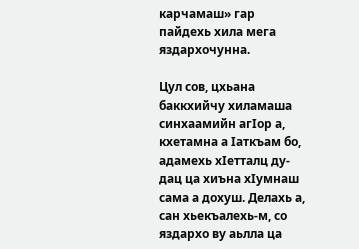карчамаш» гар пайдехь хила мега яздархочунна.

Цул сов, цхьана баккхийчу хиламаша синхаамийн агIор а, кхетамна а Iаткъам бо, адамехь хIетталц ду-дац ца хиъна хIумнаш сама а дохуш. Делахь а, сан хьекъалехь-м, со яздархо ву аьлла ца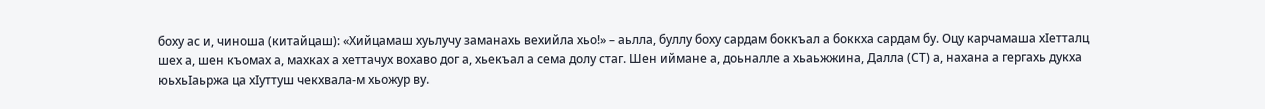боху ас и, чиноша (китайцаш): «Хийцамаш хуьлучу заманахь вехийла хьо!» – аьлла, буллу боху сардам боккъал а боккха сардам бу. Оцу карчамаша хIетталц шех а, шен къомах а, махках а хеттачух вохаво дог а, хьекъал а сема долу стаг. Шен иймане а, доьналле а хьаьжжина, Далла (СТ) а, нахана а гергахь дукха юьхьIаьржа ца хIуттуш чекхвала-м хьожур ву.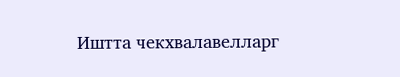Иштта чекхвалавелларг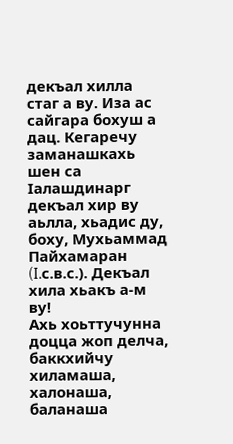декъал хилла стаг а ву. Иза ас сайгара бохуш а дац. Кегаречу заманашкахь шен са Iалашдинарг декъал хир ву аьлла, хьадис ду, боху, Мухьаммад Пайхамаран (I.с.в.с.). Декъал хила хьакъ а-м ву!
Ахь хоьттучунна доцца жоп делча, баккхийчу хиламаша, халонаша, баланаша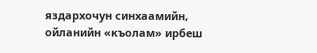яздархочун синхаамийн, ойланийн «къолам» ирбеш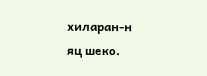хиларан-н
яц шеко.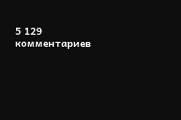5 129 комментариев